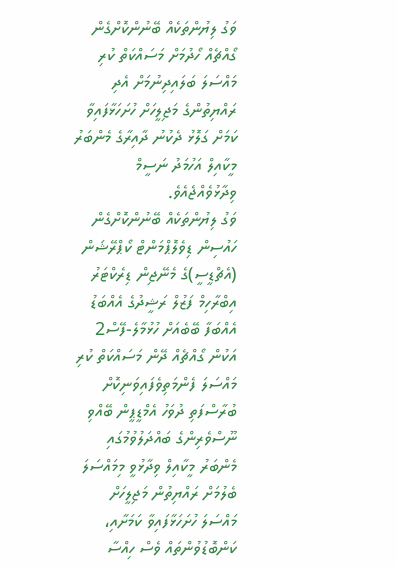ވަގު ލިޔުންތަކެއް ބޭނުންކޮށްގެން ގޯއްޗެއް ހޯދުމަށް މަސައްކަތް ކުރި މައްސަލަ ބަލައިދިނުމަށް އެދި ރައްޔިތުންގެ މަޖިލީހަށް ހުށަހަޅާފައިވާ ކަމަށް ގަލޮޅު ދެކުނު ދާއިރާގެ މެންބަރު މީކާއިލް އަހުމަދު ނަސީމް ވިދާޅުވެއްޖެއެވެ.
ވަގު ލިޔުންތަކެއް ބޭނުންކޮށްގެން ހައުސިން ޑިވެލޮޕްމަންޓް ކޯޕްރޭޝަން (އެޗްޑީސީ)ގެ މެނޭޖިން ޑިރެކްޓަރު އިބްރާހިމް ފަޒުލް ރަޝީދުގެ އެއްބަޑު އެއްބަފާ ބޭބެއަށް ހުޅުމާލެ-ފޭސް2 އަކުން ގޯއްޗެއް ދޭން މަސައްކަތް ކުރި މައްސަލަ ފެންމަތިވެފައިވަނިކޮށް ބުރާސްފަތި ދުވަހު އެމްޑީޕީން ބޭއްވި ނޫސްވެރިންގެ ބައްދަލުވުމުގައި މެންބަރު މީކާއިލް ވިދާޅުވީ މިމައްސަލަ ބެލުމަށް ރައްޔިތުން މަޖިލީހަށް މައްސަލަ ހުށަހަޅާފައިވާ ކަމަށާއި، ކަންބޮޑުވުންތައް ވެސް ހިއްސާ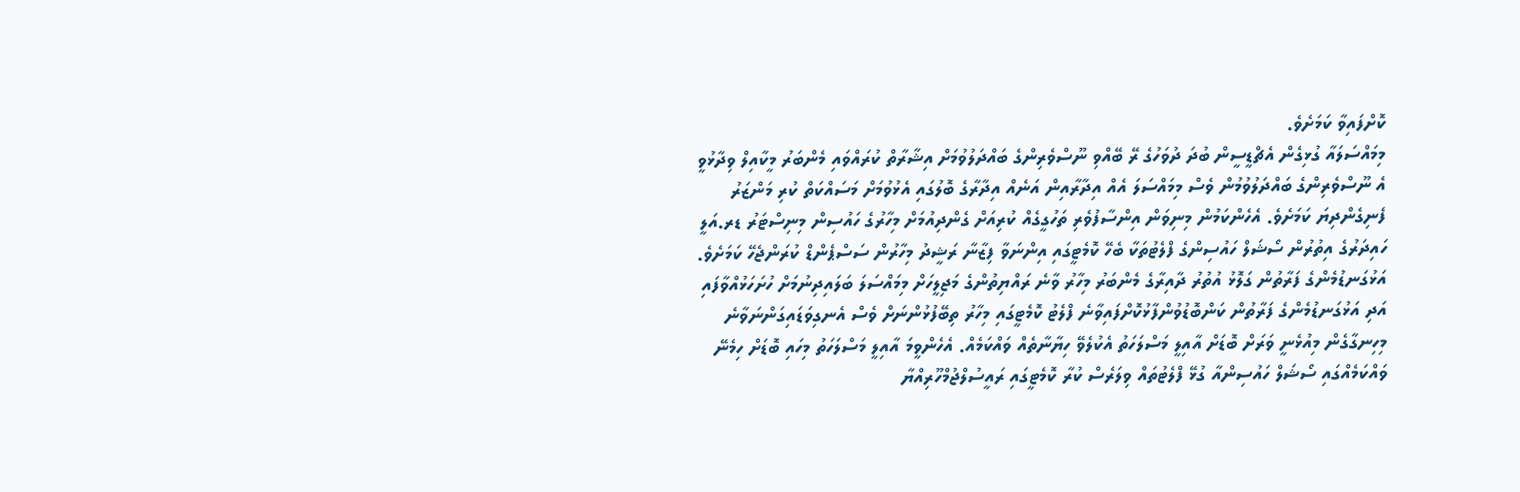ކޮށްފައިވާ ކަމަށެވެ.
މިމައްސަލައާ ގުޅިގެން އެޗްޑީސީން ބުދަ ދުވަހުގެ ރޭ ބޭއްވި ނޫސްވެރިންގެ ބައްދަލުވުމަށް އިޝާރާތް ކުރައްވައި މެންބަރު މީކާއިލް ވިދާޅުވީ އެ ނޫސްވެރިންގެ ބައްދަލުވުމުން ވެސް މިމައްސަލަ އެއް އިދާރާއިން އަނެއް އިދާރާގެ ބޮލުގައި އެޅުވުމަށް މަސައްކަތް ކުރި މަންޒަރު ފެނިގެންދިޔަ ކަމަށެވެ. އެހެންކަމުން މިނިވަން އިންސާފުވެރި ތަހުގީގެއް ކުރިއަށް ގެންދިއުމަށް މިހާރުގެ ހައުސިން މިނިސްޓަރު ޑރ.އަލީ ހައިދަރުގެ އިތުރުން ސޯޝަލް ހައުސިންގެ ފްލެޓުތަކާ ބެހޭ ކޮމެޓީގައި އިންނަވާ ފިޒާނާ ރަޝީދު މިހާރުން ސަސްޕެންޑް ކުރަންޖެހޭ ކަމަށެވެ.
އަޅުގަނޑުމެންގެ ފަރާތުން ގަލޮޅު އުތުރު ދާއިރާގެ މެންބަރު މިހާރު ވާނެ ރައްޔިތުންގެ މަޖިލީހަށް މިމައްސަލަ ބަލައިދިނުމަށް ހުށަހަޅުއްވާފައި އަދި އަޅުގަނޑުމެންގެ ފަރާތުން ކަންބޮޑުވުންފާޅުކޮށްފައިވާނެ ފްލެޓު ކޮމެޓީގައި މިހާރު ތިބޭފުޅުންނަށް ވެސް އެނގިވަޑައިގަންނަވާނެ މިހިނގާގެން މިއުޅެނީ ވަރަށް ބޮޑަށް އާއިލީ މަސްލަހަތު އެކުލެވޭ ހިޔާނާތެއް ވައްކަމެއް. އެހެންވީމަ އާއިލީ މަސްލަހަތު މިހައި ބޮޑަށް ހިމެނޭ ވައްކަމެއްގައި ސޯޝަލް ހައުސިންއާ ގުޅޭ ފްލެޓުތައް ވިލަރެސް ކުރާ ކޮމެޓީގައި ރައީސުލްޖުމްހޫރިއްޔާ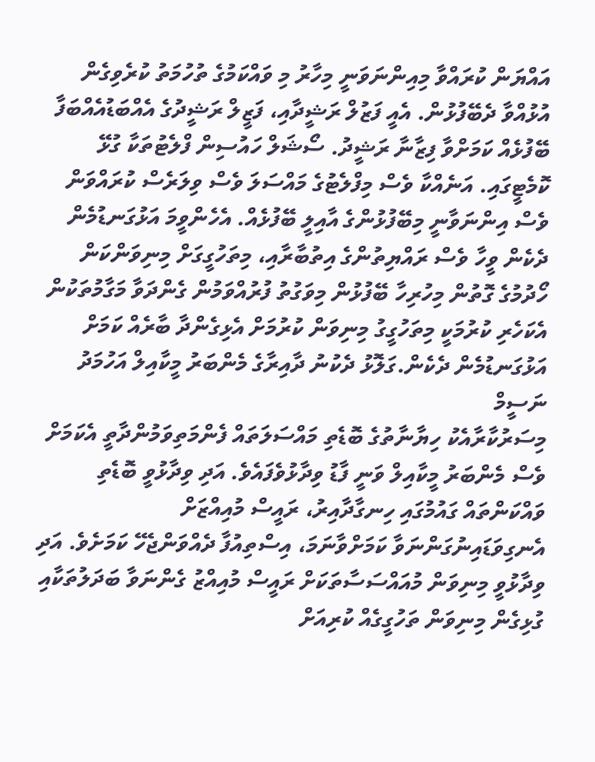އައްޔަން ކުރައްވާ މިއިންނަވަނީ މިހާރު މި ވައްކަމުގެ ތުހުމަތު ކުރެވިގެން އުޅުއްވާ ދެބޭފުޅުން. އެއީ ފަޒުލް ރަޝީދާއި، ފަޒީލް ރަޝީދުގެ އެއްބަޑުއެއްބަފާ ބޭފުޅެއް ކަމަށްވާ ފިޒާނާ ރަޝީދު. ސޯޝަލް ހައުސިން ފްލެޓުތަކާ ގުޅޭ ކޮމެޓީގައި. އަނެއްކާ ވެސް މިފްލެޓުގެ މައްސަލަ ވެސް ވިލަރެސް ކުރައްވަން ވެސް އިންނަވާނީ މިބޭފުޅުންގެ އާއިލީ ބޭފުޅެއް. އެހެންވީމަ އަޅުގަނޑުމެން ދެކެން ވީހާ ވެސް ރައްޔިތުންގެ އިތުބާރާއި، މިތަހުގީގަށް މިނިވަންކަން ހޯދުމުގެ ގޮތުން މިހުރިހާ ބޭފުޅުން މިވަގުތު ފުރުއްވަމުން ގެންދަވާ މަގާމުތަކުން އެކަހެރި ކުރުމަކީ މިތަހުގީގު މިނިވަން ކުރުމަށް އެޅިގެންދާ ބާރެއް ކަމަށް އަޅުގަނޑުމެން ދެކެން.ގަލޮޅު ދެކުނު ދާއިރާގެ މެންބަރު މީކާއިލް އަހުމަދު ނަސީމް
މިސަރުކާރާއެކު ހިޔާނާތުގެ ބޮޑެތި މައްސަލަތައް ފެންމަތިވަމުންދާތީ އެކަމަށް ވެސް މެންބަރު މީކާއިލް ވަނީ ފާޑު ވިދާޅުވެފައެވެ. އަދި ވިދާޅުވީ ބޮޑެތި ވައްކަންތައް ގައުމުގައި ހިނގާދާއިރު، ރައީސް މުއިއްޒަށް އެނގިވަޑައިނުގަންނަވާ ކަމަށްވާނަމަ، އިސްތިއުފާ ދެއްވަންޖެހޭ ކަމަށެވެ. އަދި ވިދާޅުވީ މިނިވަން މުއައްސަސާތަކަށް ރައީސް މުއިއްޒު ގެންނަވާ ބަދަލުތަކާއި ގުޅިގެން މިނިވަން ތަހުގީގެއް ކުރިއަށް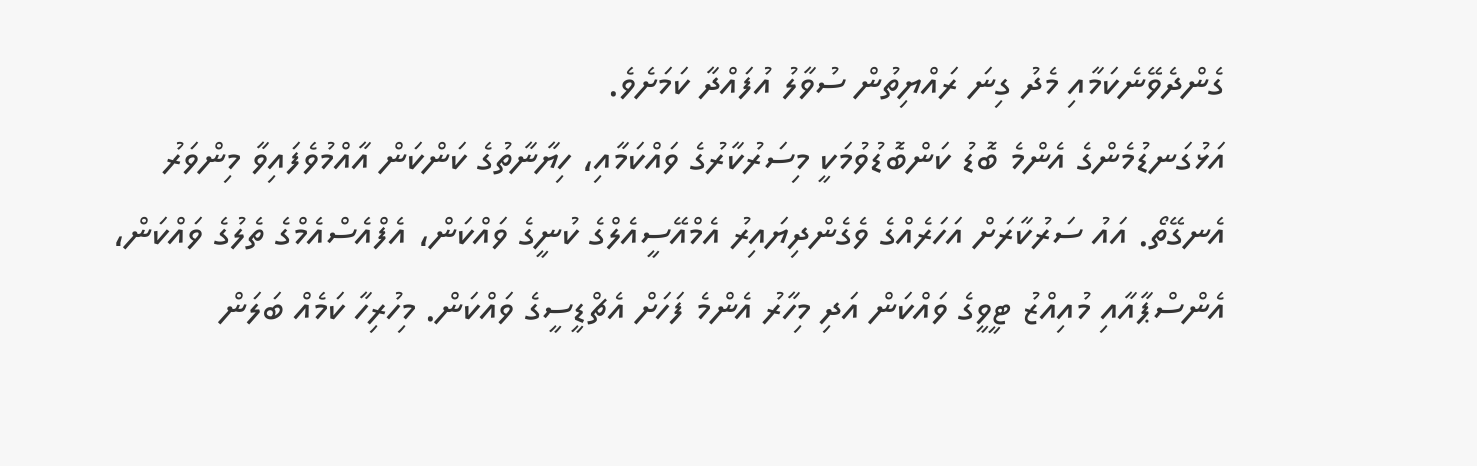ގެންދެވޭނެކަމާއި މެދު ގިނަ ރައްޔިތުން ސުވާލު އުފައްދާ ކަމަށެވެ.
އަޅުގަނޑުމެންގެ އެންމެ ބޮޑު ކަންބޮޑުވުމަކީ މިސަރުކާރުގެ ވައްކަމާއި، ހިޔާނާތުގެ ކަންކަން އާއްމުވެފައިވާ މިންވަރު އެނގޭތޯ. އައު ސަރުކާރަށް އަހަރެއްގެ ވެގެންދިޔައިރު އެމްއޭސީއެލްގެ ކުނީގެ ވައްކަން، އެފްއެސްއެމްގެ ތެލުގެ ވައްކަން، އެންސްޕާއާއި މުއިއްޒު ޓީވީގެ ވައްކަން އަދި މިހާރު އެންމެ ފަހަށް އެޗްޑީސީގެ ވައްކަން. މިހުރިހާ ކަމެއް ބަލަން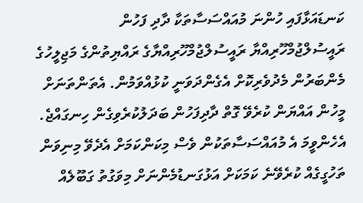ކަނޑައަޅާފައި ހުންނަ މުއައްސަސާތަކާ ދާދި ފަހުން ރައީސުލްޖުމްހޫރިއްޔާ ރައީސުލްޖުމްހޫރިއްޔާގެ ރައްޔިތުންގެ މަޖިލީހުގެ މެންބަރުން މެދުވެރިކޮށް އެގެންދަވަނީ ކުޅުއްވަމުން. އެތަންތަނަށް މީހުން އައްޔަން ކުރެވޭ ގޮތް ދާދިފަހުން ބަދަލުކުރެވިގެން ހިނގައްޖެ. އެހެންވީމަ އެ މުއައްސަސާތަކުން ވެސް މިކަންކަމަށް އެދެވޭ މިނިވަން ތަހުގީގެއް ކުރެވޭނެ ކަމަކަށް އަޅުގަނޑުމެންނަށް މިވަގުތު ގަބޫލެއް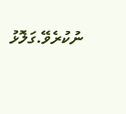ނުކުރެވޭ.ގަލޮޅު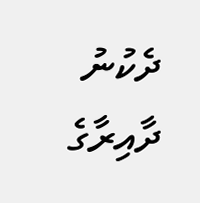ދެކުނު ދާއިރާގެ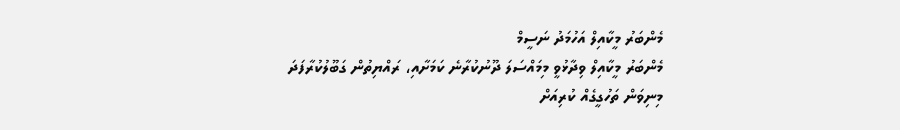މެންބަރު މީކާއިލް އަހުމަދު ނަސީމް
މެންބަރު މީކާއިލް ވިދާޅުވީ މިމައްސަލަ ދޫނުކުރާނެ ކަމަށާއި، ރައްޔިތުން ގަބޫލުކުރާފަދަ މިނިވަން ތަހުގީގެއް ކުރިއަށް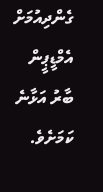ގެންދިއުމަށް އެމްޑީޕީން ބާރު އަޅާނެ ކަމަށެވެ.